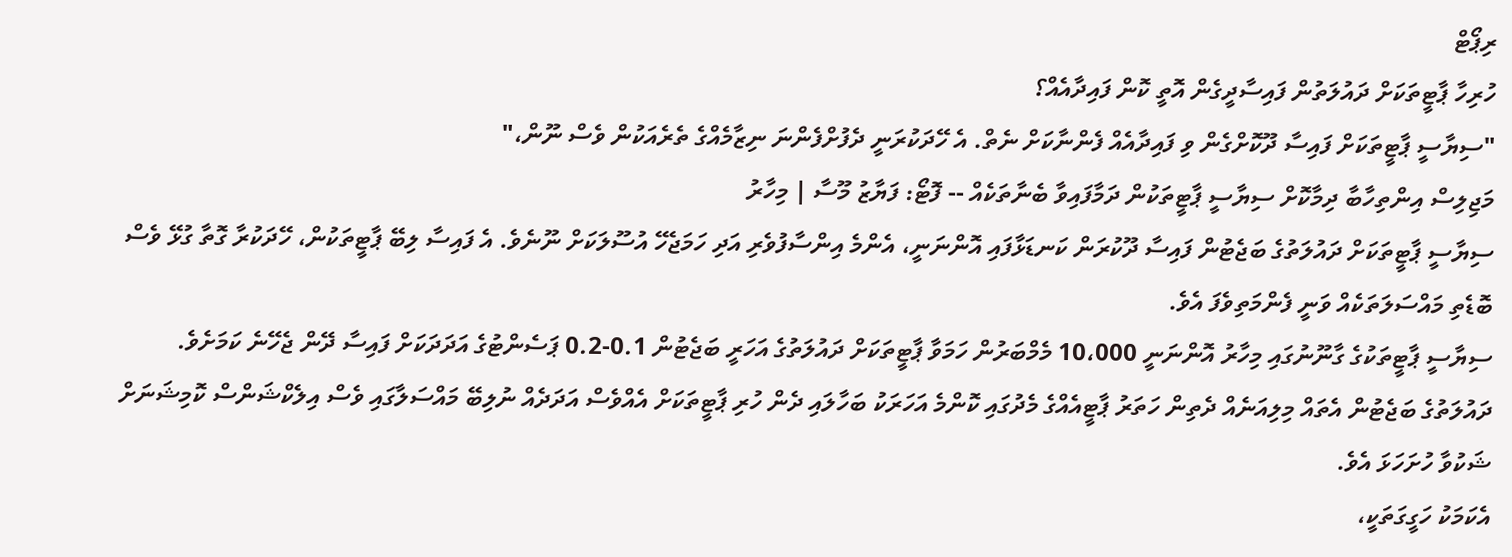ރިޕޯޓް
ހުރިހާ ޕާޓީތަކަށް ދައުލަތުން ފައިސާދީގެން އޮތީ ކޮން ފައިދާއެއް؟
"ސިޔާސީ ޕާޓީތަކަށް ފައިސާ ދޫކޮށްގެން ވި ފައިދާއެއް ފެންނާކަށް ނެތް. އެ ހޭދަކުރަނީ ދެފުށްފެންނަ ނިޒާމެއްގެ ތެރެއަކުން ވެސް ނޫން،"
މަޖިލިސް އިންތިހާބާ ދިމާކޮށް ސިޔާސީ ޕާޓީތަކުން ދަމާފައިވާ ބެނާތަކެއް -- ފޮޓޯ: ފަޔާޒު މޫސާ | މިހާރު
ސިޔާސީ ޕާޓީތަކަށް ދައުލަތުގެ ބަޖެޓުން ފައިސާ ދޫކުރަން ކަނޑަޅާފައި އޮންނަނީ، އެންމެ އިންސާފުވެރި އަދި ހަމަޖެހޭ އުސޫލަކަށް ނޫނެވެ. އެ ފައިސާ ލިބޭ ޕާޓީތަކުން، ހޭދަކުރާ ގޮތާ ގުޅޭ ވެސް ބޮޑެތި މައްސަލަތަކެއް ވަނީ ފެންމަތިވެފަ އެވެ.
ސިޔާސީ ޕާޓީތަކުގެ ގާނޫނުގައި މިހާރު އޮންނަނީ 10،000 މެމްބަރުން ހަމަވާ ޕާޓީތަކަށް ދައުލަތުގެ އަހަރީ ބަޖެޓުން 0.1-0.2 ޕަސެންޓުގެ އަދަދަކަށް ފައިސާ ދޭން ޖެހޭނެ ކަމަށެވެ. ދައުލަތުގެ ބަޖެޓުން އެތައް މިލިއަނެއް ދެތިން ހަތަރު ޕާޓީއެއްގެ މެދުގައި ކޮންމެ އަހަރަކު ބަހާލައި ދެން ހުރި ޕާޓީތަކަށް އެއްވެސް އަދަދެއް ނުލިބޭ މައްސަލާގައި ވެސް އިލެކްޝަންސް ކޮމިޝަނަށް ޝަކުވާ ހުށަހަޅަ އެވެ.
އެކަމަކު ހަގީގަތަކީ،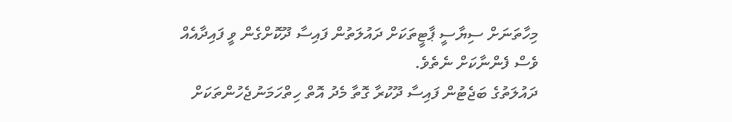މިހާތަނަށް ސިޔާސީ ޕާޓީތަކަށް ދައުލަތުން ފައިސާ ދޫކޮށްގެން ވީ ފައިދާއެއް ވެސް ފެންނާކަށް ނެތެވެ.
ދައުލަތުގެ ބަޖެޓުން ފައިސާ ދޫކުރާ ގޮތާ މެދު އޮތް ހިތްހަމަނުޖެހުންތަކަށް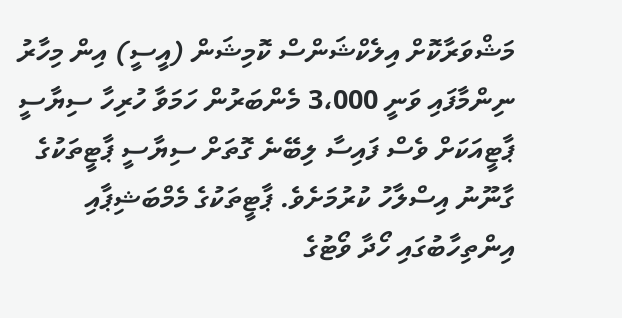މަޝްވަރާކޮށް އިލެކްޝަންސް ކޮމިޝަން (އީސީ) އިން މިހާރު ނިންމާފައި ވަނީ 3،000 މެންބަރުން ހަމަވާ ހުރިހާ ސިޔާސީ ޕާޓީއަކަށް ވެސް ފައިސާ ލިބޭނެ ގޮތަށް ސިޔާސީ ޕާޓީތަކުގެ ގާނޫނު އިސްލާހު ކުރުމަށެވެ. ޕާޓީތަކުގެ މެމްބަޝިޕާއި އިންތިހާބުގައި ހޯދާ ވޯޓުގެ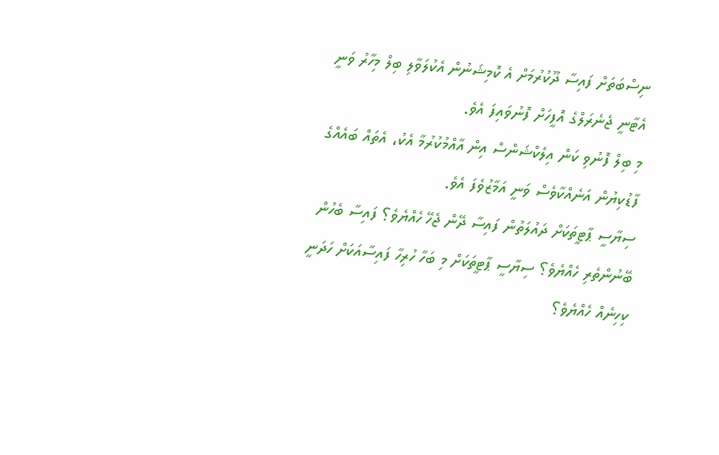ނިސްބަތަށް ފައިސާ ދޫކުރުމަށް އެ ކޮމިޝަނުން އެކުލަވާލި ބިލް މިހާރު ވަނީ އެޓާނީ ޖެނެރަލްގެ އޮފީހަށް ފޮނުވައިފަ އެވެ.
މި ބިލް ފޮނުވި ކަން އިލެކްޝަންސް އިން އާއްމުކުރުމާ އެކު، އެތައް ބައެއްގެ ފާޑުކިޔުން އަނެއްކާވެސް ވަނީ އަމާޒުވެފަ އެވެ.
ސިޔާސީ ޕާޓީތަކަށް ދައުލަތުން ފައިސާ ދޭން ޖެހޭ ހެއްޔެވެ؟ ފައިސާ ބެހުން ބޭނުންތެރި ހެއްޔެވެ؟ ސިޔާސީ ޕާޓީތަކަށް މި ބަހާ ހުރިހާ ފައިސާއަކަށް ހަދަނީ ކިހިނެއް ހެއްޔެވެ؟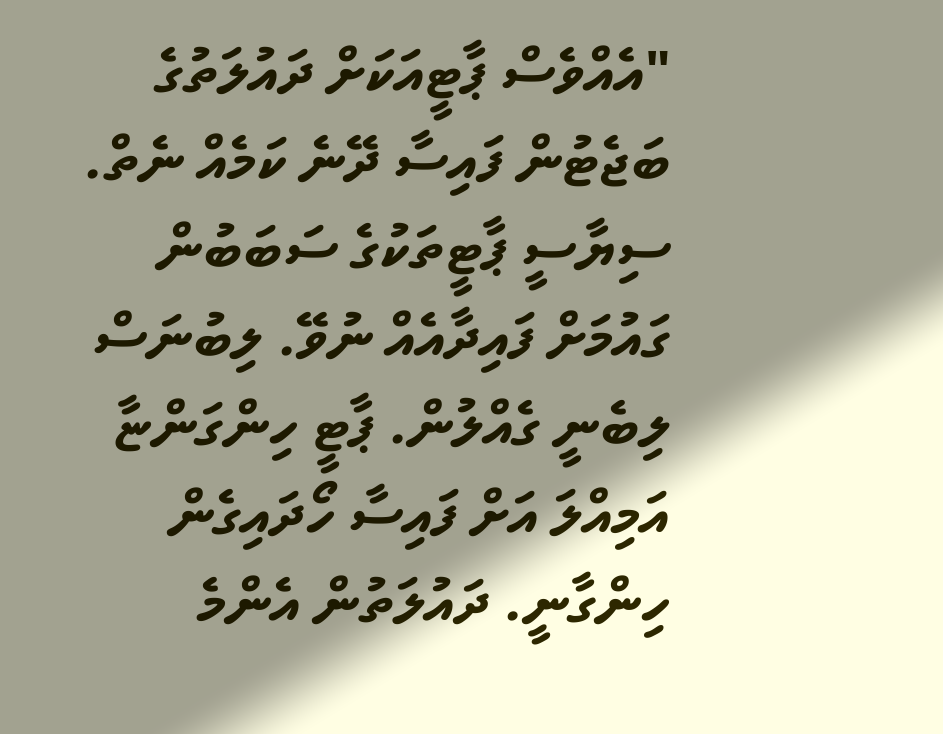"އެއްވެސް ޕާޓީއަކަށް ދައުލަތުގެ ބަޖެޓުން ފައިސާ ދޭނެ ކަމެއް ނެތް. ސިޔާސީ ޕާޓީތަކުގެ ސަބަބުން ގައުމަށް ފައިދާއެއް ނުވޭ. ލިބުނަސް ލިބެނީ ގެއްލުން. ޕާޓީ ހިންގަންޏާ އަމިއްލަ އަށް ފައިސާ ހޯދައިގެން ހިންގާނީ. ދައުލަތުން އެންމެ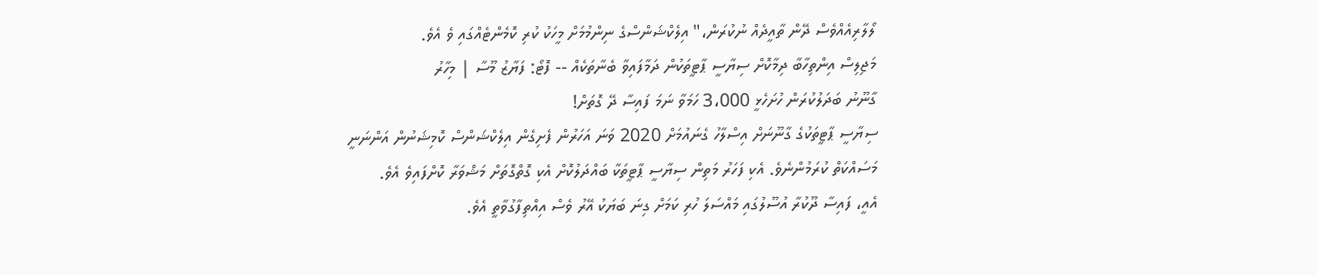ލޯލާރިއެއްވެސް ދޭން ތާއީދެއް ނުކުރަން،" އިލެކްޝަންސްގެ ނިންމުމަށް މީހަކު ކުރި ކޮމެންޓެއްގައި ވެ އެވެ.
މަޖިލިސް އިންތިހާބާ ދިމާކޮށް ސިޔާސީ ޕާޓީތަކުން ދަމާފައިވާ ބެނާތަކެއް -- ފޮޓޯ: ފަޔާޒު މޫސާ | މިހާރު
ގާނޫނު ބަދަލުކުރަން ހުށަހެޅީ 3،000 ހަމަވާ ނަމަ ފައިސާ ދޭ ގޮތަށް!
ސިޔާސީ ޕާޓީތަކުގެ ގާނޫނަށް އިސްލާހު ގެނައުމަށް 2020 ވަނަ އަހަރުން ފެށިގެން އިލެކްޝަންސް ކޮމިޝަނުން އަންނަނީ މަސައްކަތް ކުރަމުންނެވެ. އެކި ފަހަރު މަތިން ސިޔާސީ ޕާޓީތަކާ ބައްދަލުކޮށް އެކި ގޮތްގޮތަށް މަޝްވަރާ ކޮށްފައިވެ އެވެ.
އެއީ، ފައިސާ ދޫކުރާ އުސޫލުގައި މައްސަލަ ހުރި ކަމަށް ގިނަ ބަޔަކު އޭރު ވެސް އިއްތިފާގުވާތީ އެވެ.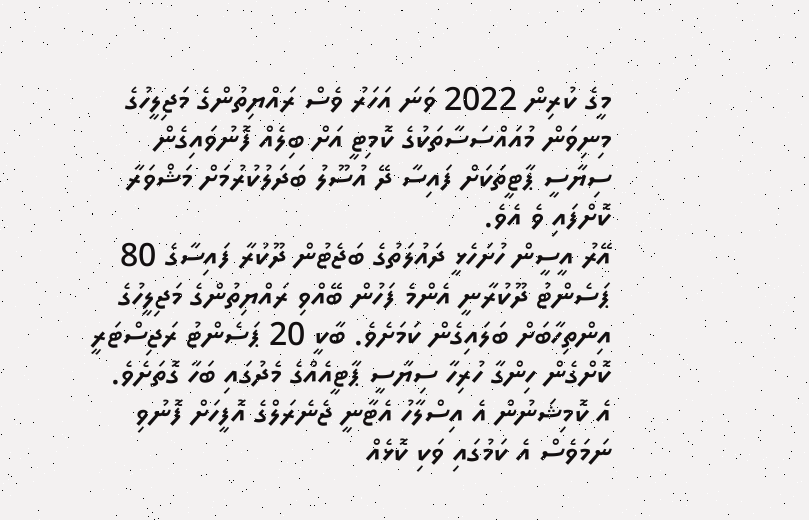މީގެ ކުރިން 2022 ވަނަ އަހަރު ވެސް ރައްޔިތުންގެ މަޖިލީހުގެ މިނިވަން މުއައްސަސާތަކުގެ ކޮމިޓީ އަށް ބިލެއް ފޮނުވައިގެން ސިޔާސީ ޕާޓީތަކަށް ފައިސާ ދޭ އުސޫލު ބަދަލުކުރުމަށް މަޝްވަރާ ކޮށްފައި ވެ އެވެ.
އޭރު އީސީން ހުށަހެޅީ ދައުލަތުގެ ބަޖެޓުން ދޫކުރާ ފައިސާގެ 80 ޕަސެންޓު ދޫކުރާނީ އެންމެ ފަހުން ބޭއްވި ރައްޔިތުންގެ މަޖިލީހުގެ އިންތިހާބަށް ބަލައިގެން ކަމަށެވެ. ބާކީ 20 ޕަސެންޓު ރަޖިސްޓަރީ ކޮށްގެން ހިންގާ ހުރިހާ ސިޔާސީ ޕާޓީއެއްގެ މެދުގައި ބަހާ ގޮތަށެވެ.
އެ ކޮމިޝަނުން އެ އިސްލާހު އެޓާނީ ޖެނެރަލްގެ އޮފީހަށް ފޮނުވި ނަމަވެސް އެ ކަމުގައި ވަކި ކޮޅެއް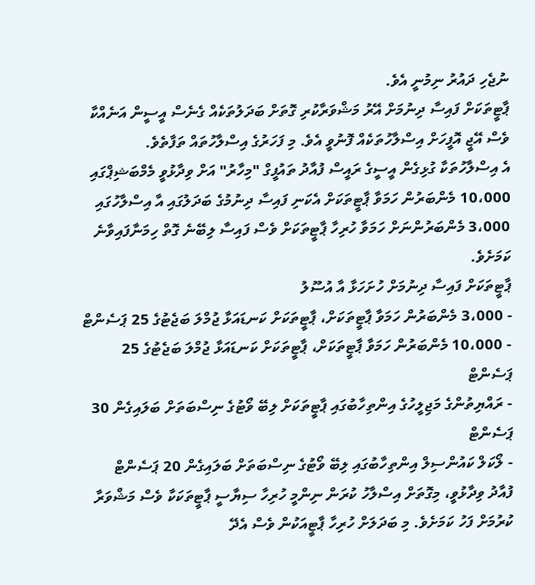ނުޖެހި ދައުރު ނިމުނީ އެވެ.
ޕާޓީތަކަށް ފައިސާ ދިނުމަށް އޭރު މަޝްވަރާކުރި ގޮތަށް ބަދަލުތަކެއް ގެނެސް އީސީން އަނެއްކާ ވެސް އޭޖީ އޮފީހަށް އިސްލާހުތަކެއް ފޮނުވީ އެވެ. މި ފަހަރުގެ އިސްލާހުތައް ތަފާތެވެ.
އެ އިސްލާހުތަކާ ގުޅިގެން އީސީގެ ރައީސް ފުއާދު ތައުފީގް "މިހާރު" އަށް ވިދާޅުވީ މެމްބަޝިޕްގައި 10،000 މެންބަރުން ހަމަވާ ޕާޓީތަކަށް އެކަނި ފައިސާ ދިނުމުގެ ބަދަލުގައި އާ އިސްލާހުގައި 3،000 މެންބަރުންނަށް ހަމަވާ ހުރިހާ ޕާޓީތަކަށް ވެސް ފައިސާ ލިބޭނެ ގޮތް ހިމަނާފައިވާނެ ކަމަށެވެ.
ޕާޓީތަކަށް ފައިސާ ދިނުމަށް ހުށަހަޅާ އާ އުސޫލު
- 3،000 މެންބަރުން ހަމަވާ ޕާޓީތަކަށް، ޕާޓީތަކަށް ކަނޑައަޅާ ޖުމްލަ ބަޖެޓުގެ 25 ޕަސެންޓް
- 10،000 މެންބަރުން ހަމަވާ ޕާޓީތަކަށް، ޕާޓީތަކަށް ކަނޑައަޅާ ޖުމްލަ ބަޖެޓުގެ 25 ޕަސެންޓް
- ރައްޔިތުންގެ މަޖިލީހުގެ އިންތިހާބުގައި ޕާޓީތަކަށް ލިބޭ ވޯޓުގެ ނިސްބަތަށް ބަލައިގެން 30 ޕަސެންޓް
- ލޯކަލް ކައުންސިލް އިންތިހާބުގައި ލިބޭ ވޯޓުގެ ނިސްބަތަށް ބަލައިގެން 20 ޕަސެންޓް
ފުއާދު ވިދާޅުވީ، މިގޮތަށް އިސްލާހު ކުރަން ނިންމީ ހުރިހާ ސިޔާސީ ޕާޓީތަކަކާ ވެސް މަޝްވަރާ ކުރުމަށް ފަހު ކަމަށެވެ. މި ބަދަލަށް ހުރިހާ ޕާޓީއަކުން ވެސް އެދޭ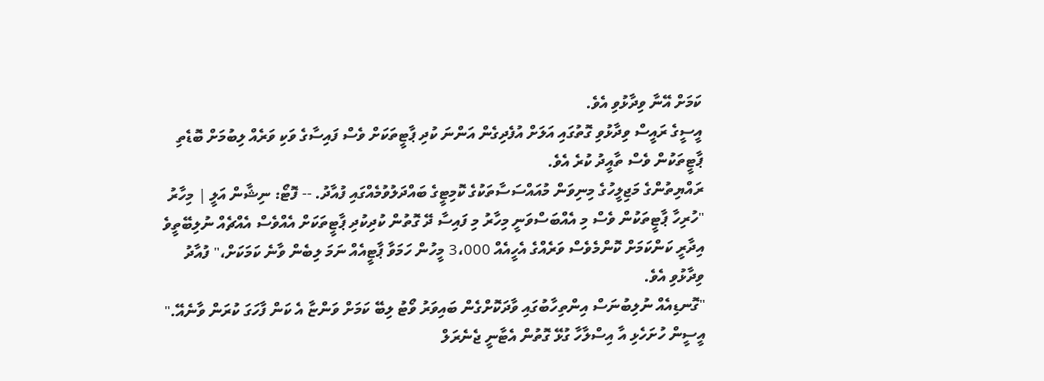ކަމަށް އޭނާ ވިދާޅުވި އެވެ.
އީސީގެ ރައީސް ވިދާޅުވި ގޮތުގައި އަލަށް އުފެދިގެން އަންނަ ކުދި ޕާޓީތަކަށް ވެސް ފައިސާގެ ވަކި ވަރެއް ލިބުމަށް ބޮޑެތި ޕާޓީތަކުން ވެސް ތާއީދު ކުރެ އެވެ.
ރައްޔިތުންގެ މަޖިލީހުގެ މިނިވަން މުއައްސަސާތަކުގެ ކޮމިޓީގެ ބައްދަލުވުމެއްގައި ފުއާދު. -- ފޮޓޯ: ނިޝާން އަލީ | މިހާރު
"ހުރިހާ ޕާޓީތަކުން ވެސް މި އެއްބަސްވަނީ މިހާރު މި ފައިސާ ދޭ ގޮތުން ކުދިކުދި ޕާޓީތަކަށް އެއްވެސް އެއްޗެއް ނުލިބޭތީވެ އިދާރީ ކަންކަމަށް ކޮންމެވެސް ވަރެއްގެ އެހީއެއް 3،000 މީހުން ހަމަވާ ޕާޓީއެއް ނަމަ ލިބެން ވާނެ ކަމަކަށް،" ފުއާދު ވިދާޅުވި އެވެ.
"ގޮނޑިއެއް ނުލިބުނަސް އިންތިހާބުގައި ވާދަކޮށްގެން ބައިވަރު ވޯޓު ލިބޭ ކަމަށް ވަންޏާ އެ ކަން ފާހަގަ ކުރަން ވާނެއޭ."
އީސީން ހުށަހެޅި އާ އިސްލާހާ ގުޅޭ ގޮތުން އެޓާނީ ޖެނެރަލް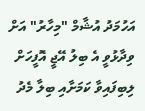އަހުމަދު އުޝާމް "މިހާރު" އަށް ވިދާޅުވީ އެ ބިލު އޭޖީ އޮފީހަށް ލިބިފައިވާ ކަމަށާއި ބިލާ މެދު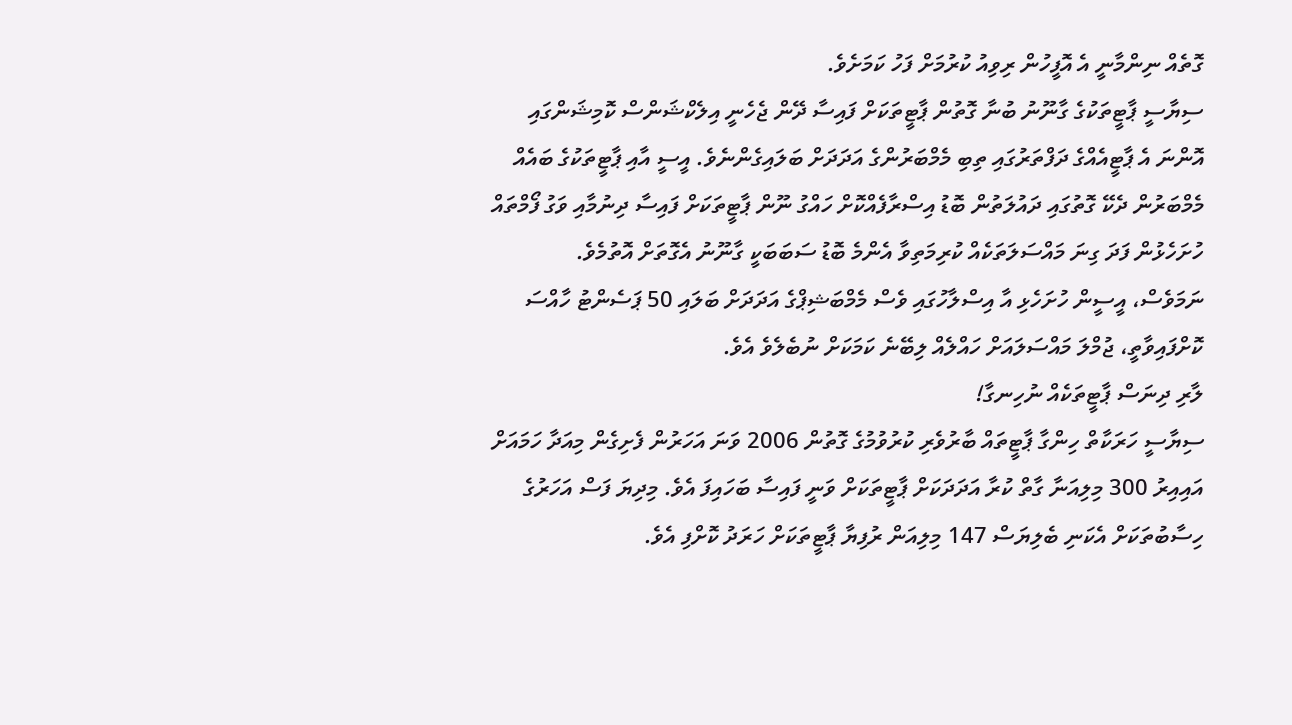ގޮތެއް ނިންމާނީ އެ އޮފީހުން ރިވިއު ކުރުމަށް ފަހު ކަމަށެވެ.
ސިޔާސީ ޕާޓީތަކުގެ ގާނޫނު ބުނާ ގޮތުން ޕާޓީތަކަށް ފައިސާ ދޭން ޖެހެނީ އިލެކްޝަންސް ކޮމިޝަންގައި އޮންނަ އެ ޕާޓީއެއްގެ ދަފްތަރުގައި ތިބި މެމްބަރުންގެ އަދަދަށް ބަލައިގެންނެވެ. އީސީ އާއި ޕާޓީތަކުގެ ބައެއް މެމްބަރުން ދެކޭ ގޮތުގައި ދައުލަތުން ބޮޑު އިސްރާފެއްކޮށް ހައްގު ނޫން ޕާޓީތަކަށް ފައިސާ ދިނުމާއި ވަގު ފޯމްތައް ހުށަހެޅުން ފަދަ ގިނަ މައްސަލަތަކެއް ކުރިމަތިވާ އެންމެ ބޮޑު ސަބަބަކީ ގާނޫނު އެގޮތަށް އޮތުމެވެ.
ނަމަވެސް، އީސީން ހުށަހެޅި އާ އިސްލާހުގައި ވެސް މެމްބަޝިޕްގެ އަދަދަށް ބަލައި 50 ޕަސެންޓު ހާއްސަ ކޮށްފައިވާތީ، ޖުމްލަ މައްސަލައަށް ހައްލެއް ލިބޭނެ ކަމަކަށް ނުބެލެވެ އެވެ.
ލާރި ދިނަސް ޕާޓީތަކެއް ނުހިނގާ!
ސިޔާސީ ހަރަކާތް ހިންގާ ޕާޓީތައް ބާރުވެރި ކުރުވުމުގެ ގޮތުން 2006 ވަނަ އަހަރުން ފެށިގެން މިއަދާ ހަމައަށް އައިއިރު 300 މިލިއަނާ ގާތް ކުރާ އަދަދަކަށް ޕާޓީތަކަށް ވަނީ ފައިސާ ބަހައިފަ އެވެ. މިދިޔަ ފަސް އަހަރުގެ ހިސާބުތަކަށް އެކަނި ބެލިޔަސް 147 މިލިއަން ރުފިޔާ ޕާޓީތަކަށް ހަރަދު ކޮށްފި އެވެ.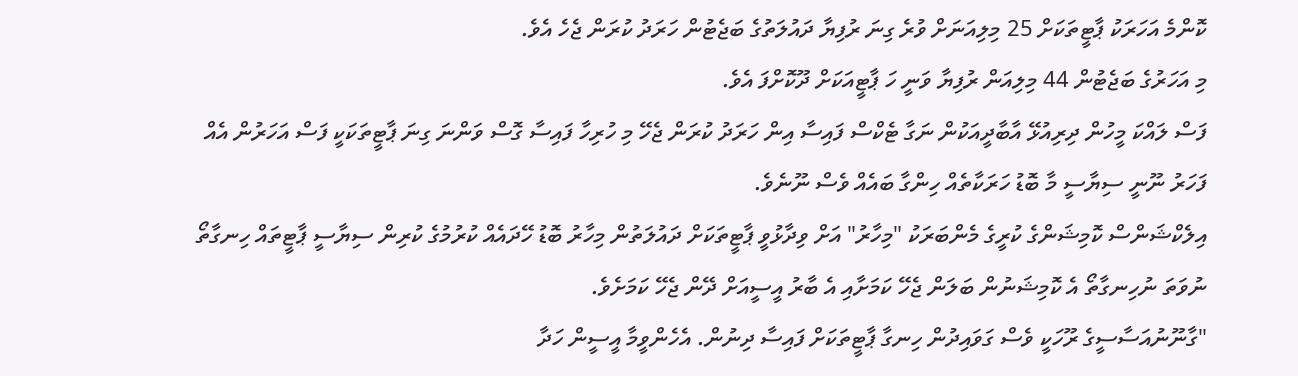ކޮންމެ އަހަރަކު ޕާޓީތަކަށް 25 މިލިއަނަށް ވުރެ ގިނަ ރުފިޔާ ދައުލަތުގެ ބަޖެޓުން ހަރަދު ކުރަން ޖެހެ އެވެ.
މި އަހަރުގެ ބަޖެޓުން 44 މިލިއަން ރުފިޔާ ވަނީ ހަ ޕާޓީއަކަށް ދޫކޮށްފަ އެވެ.
ފަސް ލައްކަ މީހުން ދިރިއުޅޭ އާބާދީއަކުން ނަގާ ޓެކްސް ފައިސާ އިން ހަރަދު ކުރަން ޖެހޭ މި ހުރިހާ ފައިސާ ގޮސް ވަންނަ ގިނަ ޕާޓީތަކަކީ ފަސް އަހަރުން އެއް ފަހަރު ނޫނީ ސިޔާސީ މާ ބޮޑު ހަރަކާތެއް ހިންގާ ބައެއް ވެސް ނޫނެވެ.
އިލެކްޝަންސް ކޮމިޝަންގެ ކުރީގެ މެންބަރަކު "މިހާރު" އަށް ވިދާޅުވީ ޕާޓީތަކަށް ދައުލަތުން މިހާރު ބޮޑު ހޭދައެއް ކުރުމުގެ ކުރިން ސިޔާސީ ޕާޓީތައް ހިނގާތޯ ނުވަތަ ނުހިނގާތޯ އެ ކޮމިޝަނުން ބަލަން ޖެހޭ ކަމަށާއި އެ ބާރު އީސީއަށް ދޭން ޖެހޭ ކަމަށެވެ.
"ގާނޫނުއަސާސީގެ ރޫހަކީ ވެސް ގަވައިދުން ހިނގާ ޕާޓީތަކަށް ފައިސާ ދިނުން. އެހެންވީމާ އީސީން ހަދާ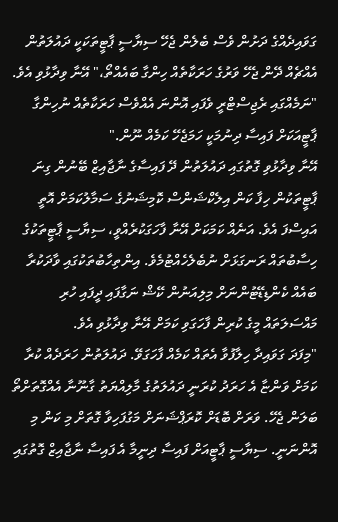ގަވައިދެއްގެ ދަށުން ވެސް ބެލެން ޖެހޭ ސިޔާސީ ޕާޓީތަކަކީ ދައުލަތުން އެއްޗެއް ދޭން ޖެހޭ ވަރުގެ ހަރަކާތެއް ހިންގާ ބައެއްތޯ،" އޭނާ ވިދާޅުވި އެވެ.
"ނަމެއްގައި ރެޖިސްޓްރީ ވެފައި އޮންނަ އެއްވެސް ހަރަކާތެއް ނުހިންގާ ޕާޓީއަކަށް ފައިސާ ދިނުމަކީ ހަމަޖެހޭ ކަމެއް ނޫން."
އޭނާ ވިދާޅުވި ގޮތުގައި ދައުލަތުން ދޭ ފައިސާގެ ނާޖާއިޒް ބޭނުން ގިނަ ޕާޓީތަކުން ހިފާ ކަން އިލެކްޝަންސް ކޮމިޝަނުގެ ސަމާލުކަމަށް އޮތީ އައިސްފަ އެވެ. އަނެއް ކަމަކަށް އޭނާ ފާހަގަކުރެއްވީ، ސިޔާސީ ޕާޓީތަކުގެ ހިސާބުތައް ރަނގަޅަށް ނުބެލެހެއްޓުމެވެ. އިންތިހާބުތަކުގައި ވާދަކުރާ ބައެއް ކެންޑިޑޭޓުންނަށް މިލިއަނުން ކޭޝް ނަގާފައި ދީފައި ހުރި މައްސަލަތައް މީގެ ކުރިން ފާހަގަވި ކަމަށް އޭނާ ވިދާޅުވި އެވެ.
"މިފަދަ ގަވައިދާ ހިލާފުވާ އެތައް ކަމެއް ފާހަގަވޭ. ދައުލަތުން ހަރަދެއް ކުރާ ކަމަށް ވަންޏާ އެ ހަރަދު ކުރަނީ ދައުލަތުގެ މާލިއްޔަތު ގާނޫނާ އެއްގޮތަށްތޯ ބަލަން ޖެހޭ. ވަރަށް ބޮޑަށް ކޮރަޕްޝަނަށް މަގުފަހިވާ ގޮތަށް މި ކަން މި އޮންނަނީ. ސިޔާސީ ޕާޓީއަށް ފައިސާ ދިނީމާ އެ ފައިސާ ނާޖާއިޒް ގޮތުގައި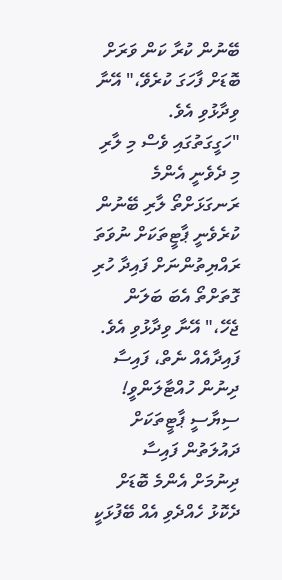ބޭނުން ކުރާ ކަން ވަރަށް ބޮޑަށް ފާހަގަ ކުރެވޭ،" އޭނާ ވިދާޅުވި އެވެ.
"ހަގީގަތުގައި ވެސް މި ލާރި މި ދެވެނީ އެންމެ ރަނގަޅަށްތޯ ލާރި ބޭނުން ކުރެވެނީ ޕާޓީތަކަށް ނުވަތަ ރައްޔިތުންނަށް ފައިދާ ހުރި ގޮތަށްތޯ އެބަ ބަލަން ޖެހޭ،" އޭނާ ވިދާޅުވި އެވެ.
ފައިދާއެއް ނެތް، ފައިސާ ދިނުން ހުއްޓާލަންވީ!
ސިޔާސީ ޕާޓީތަކަށް ދައުލަތުން ފައިސާ ދިނުމަށް އެންމެ ބޮޑަށް ދެކޮޅު ހެއްދެވި އެއް ބޭފުޅަކީ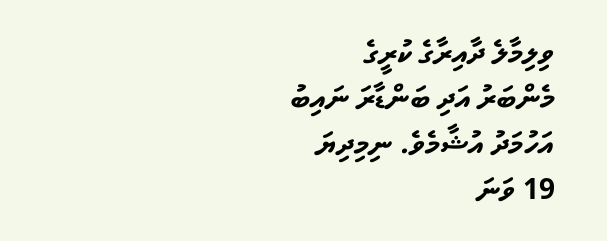ވިލިމާލެ ދާއިރާގެ ކުރީގެ މެންބަރު އަދި ބަންޑާރަ ނައިބު އަހުމަދު އުޝާމެވެ. ނިމިދިޔަ 19 ވަނަ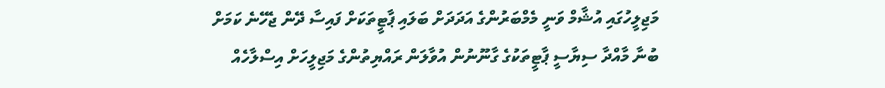މަޖިލީހުގައި އުޝާމް ވަނީ މެމްބަރުންގެ އަދަދަށް ބަލައި ޕާޓީތަކަށް ފައިސާ ދޭން ޖެހޭނެ ކަމަށް ބުނާ މާއްދާ ސިޔާސީ ޕާޓީތަކުގެ ގާނޫނުން އުވާލަން ރައްޔިތުންގެ މަޖިލީހަށް އިސްލާހެއް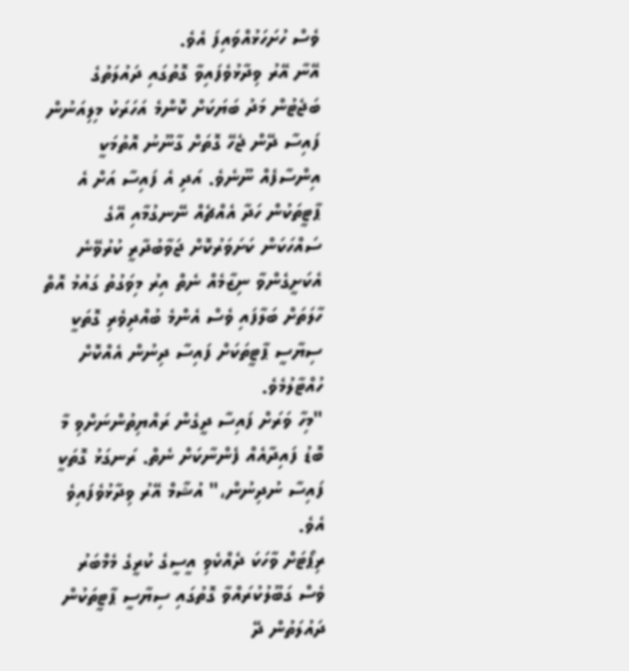ވެސް ހުށަހަޅުއްވައިފަ އެވެ.
އޭނާ އޭރު ވިދާޅުވެފައިވާ ގޮތުގައި ދައުލަތުގެ ބަޖެޓުން މަދު ބަޔަކަށް ކޮންމެ އަހަރަކު މިލިއަނުން ފައިސާ ދޭން ޖެހޭ ގޮތަށް ގާނޫނު އޮތުމަކީ އިންސާފެއް ނޫނެވެ. އަދި އެ ފައިސާ އަށް އެ ޕާޓީތަކުން ހަދާ އެއްޗެއް ނޭނގުމާއި އޭގެ ސައްހަކަން ކަށަވަރުކޮށް ޖަވާބުދާރީ ކުރުވޭނެ އެކަށީގެންވާ ނިޒާމެއް ނެތް އިރު މިވަގުތު ގައުމު އޮތް ހާލަތަށް ބަލާފައި ވެސް އެންމެ ބުއްދިވެރި ގޮތަކީ ސިޔާސީ ޕާޓީތަކަށް ފައިސާ ދިނުން އެއްކޮށް ހުއްޓާލުމެވެ.
"މިހާ ވަރަށް ފައިސާ ދީގެން ރައްޔިތުންނަށްވި މާ ބޮޑު ފައިދާއެއް ފެންނާކަށް ނެތް. ރަނގަޅު ގޮތަކީ ފައިސާ ނުދިނުން،" އުޝާމް އޭރު ވިދާޅުވެފައިވެ އެވެ.
ރިޕޯޓަށް ވާހަކަ ދެއްކެވި އީސީގެ ކުރީގެ މެމްބަރު ވެސް ގަބޫލުކުރައްވާ ގޮތުގައި ސިޔާސީ ޕާޓީތަކުން ދައުލަތުން ދޭ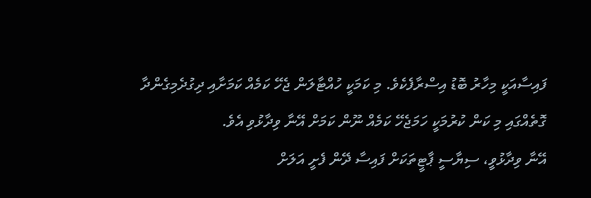ފައިސާއަކީ މިހާރު ބޮޑު އިސްރާފެކެވެ. މި ކަމަކީ ހުއްޓާލަން ޖެހޭ ކަމެއް ކަމަށާއި ދިގުދެމިގެންދާ ގޮތެއްގައި މި ކަން ކުރުމަކީ ހަމަޖެހޭ ކަމެއް ނޫން ކަމަށް އޭނާ ވިދާޅުވި އެވެ.
އޭނާ ވިދާޅުވީ، ސިޔާސީ ޕާޓީތަކަށް ފައިސާ ދޭން ފެށީ އަލަށް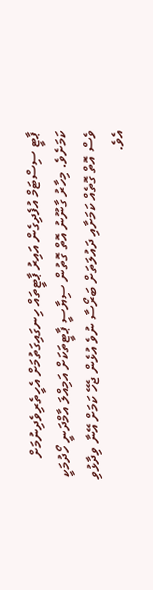ޕާޓީ ސިސްޓަމް އުފެދިގެން އައިރު ޕާޓީތައް ހިނގައިގަތުމަށް އެހީތެރިވެދިނުމަށް ކަމަށެވެ. މިހާރު ގާނޫނު އޮތް ގޮތުން ސިޔާސީ ޕާޓީތަކަށް އަމިއްލަ އާމްދަނީ ހޯދުމަކީ ވެސް އޮތް ގޮތެއް ކަމަށާއި ދައުލަތަށް ބަރޯސާ ނުވެ އުޅެން ޖެހޭ ކަމަށް އޭނާ ވިދާޅުވި އެވެ.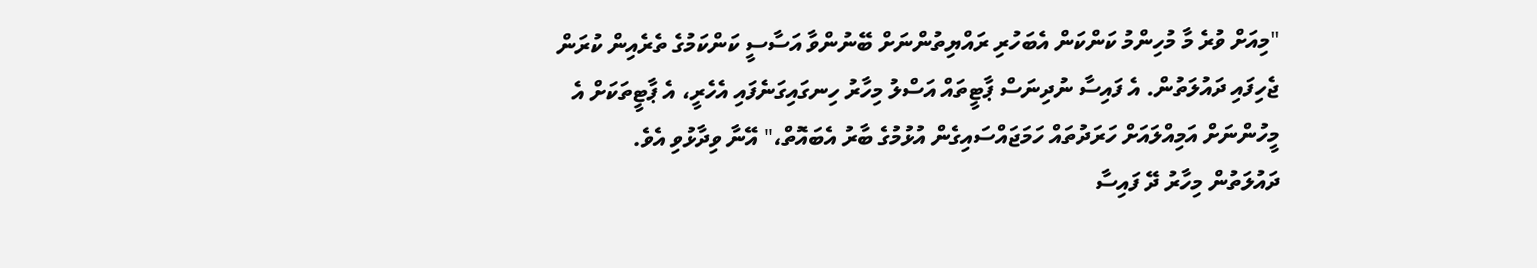"މިއަށް ވުރެ މާ މުހިންމު ކަންކަން އެބަހުރި ރައްޔިތުންނަށް ބޭނުންވާ އަސާސީ ކަންކަމުގެ ތެރެއިން ކުރަން ޖެހިފައި ދައުލަތުން. އެ ފައިސާ ނުދިނަސް ޕާޓީތައް އަސްލު މިހާރު ހިނގައިގަނެފައި އެހެރީ، އެ ޕާޓީތަކަށް އެ މީހުންނަށް އަމިއްލައަށް ހަރަދުތައް ހަމަޖައްސައިގެން އުޅުމުގެ ބާރު އެބައޮތް،" އޭނާ ވިދާޅުވި އެވެ.
ދައުލަތުން މިހާރު ދޭ ފައިސާ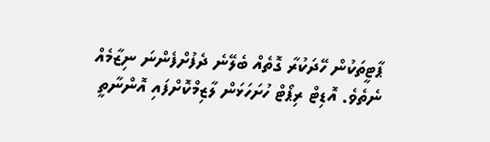ޕާޓީތަކުން ހޭދަކުރާ ގޮތެއް ބެލޭނެ ދެފުށްފެންނަ ނިޒާމެއް ނެތެވެ. އޮޑިޓް ރިޕޯޓް ހުށަހަޅަން ލާޒިމްކޮށްފައި އޮންނާތީ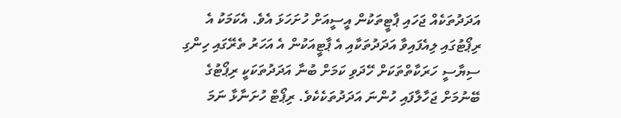އަދަދުތަކެއް ޖަހައި ޕާޓީތަކުން އީސީއަށް ހުށަހަޅަ އެވެ. އެކަމަކު އެ ރިޕޯޓުގައި ލިއެފައިވާ އަދަދުތަކާއި އެ ޕާޓީއަކުން އެ އަހަރު ތެރޭގައި ހިންގި ސިޔާސީ ހަރަކާތްތަކަށް ހޭދަވި ކަމަށް ބުނާ އަދަދުތަކަކީ ރިޕޯޓުގެ ބޭނުމަށް ޖަހާލާފައި ހުންނަ އަދަދުތަކެކެވެ. ރިޕޯޓް ހުށަނާޅާ ނަމަ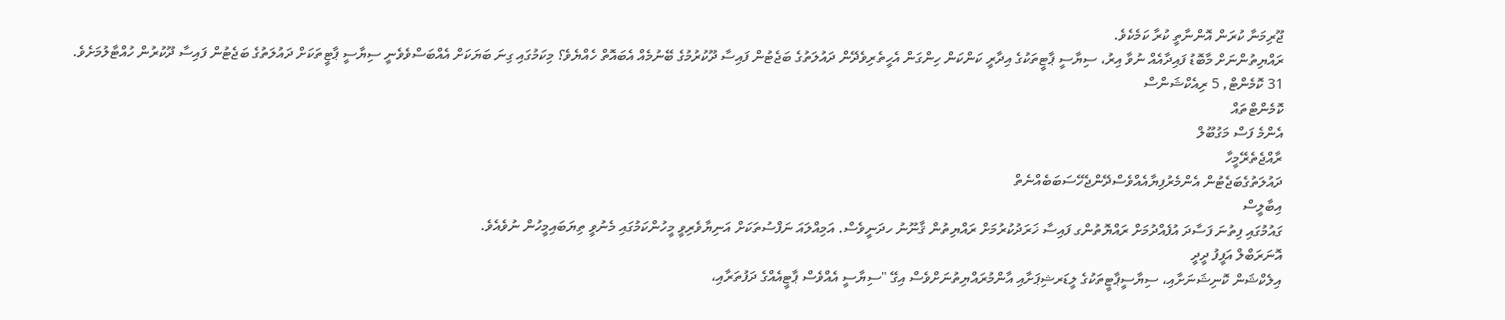ޖޫރިމަނާ ކުރަން އޮންނާތީ ކުރާ ކަމެކެވެ.
ރައްޔިތުންނަށް މާބޮޑު ފައިދާއެއް ނުވާ އިރު، ސިޔާސީ ޕާޓީތަކުގެ އިދާރީ ކަންކަން ހިންގަން އެހީތެރިވެދޭން ދައުލަތުގެ ބަޖެޓުން ފައިސާ ދޫކުރުމުގެ ބޭނުމެއް އެބައޮތް ހެއްޔެވެ؟ މިކަމުގައި ގިނަ ބަޔަކަށް އެއްބަސްވެވެނީ ސިޔާސީ ޕާޓީތަކަށް ދައުލަތުގެ ބަޖެޓުން ފައިސާ ދޫކުރުން ހުއްޓާލުމަށެވެ.
31 ކޮމެންޓް, 5 ރިއެކްޝަންސް
ކޮމެންޓްތައް
އެންމެ ފަސް މަގުބޫލް
ރާއްޖެތެރޭމީހާ
ދައުލަތުގެބަޖެޓުން އެންމެރުފިޔާއެއްވެސްދޭންޖެހޭސަބަބެއްނެތް
އިބާލީސް
ގައުމުގައި ފިތުނަ ފަސާދަ އުފެއްދުމަށް ރައްޔޮތުންގ ފައިސާ ޚަރަދުކުރުމަށް ރައްޔިތުން ޤާނޫނު ހދަނީވެސް. އަމިއްލައަ ނަފްސުތަކަށް އަނިޔާވެރިވީ މީހުންކަމުގައި މެނުވީ ތިޔަބައިމީހުން ނުވެއެވެ.
އޮނަރަބްލް އަފީފު ދީދީ
އިލެކްޝަން ކޮނިޝަނަށާއި، ސިޔާސީޕާޓީތަކުގެ ލީޑަރޝިޕަށާއި އާންމުރައްޔިތުނަށްވެސް އިގޭ "ސިޔާސީ އެއްވެސް ޕާޓީއެއްގެ ދަފުތަރާއި،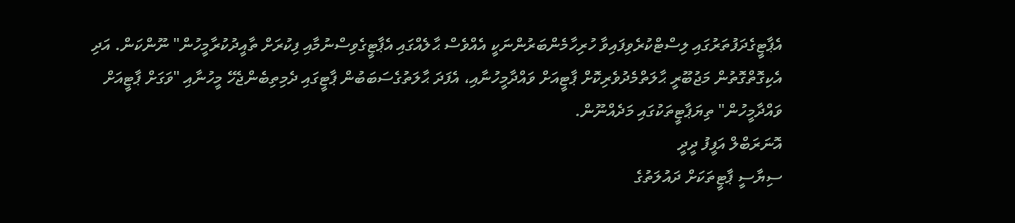އެޕާޓީގެދަފުތަރުގައި ލިސްޓްކުރެވިފައިވާ ހުރިހާމެންބަރުންނަކީ އެއްވެސް ޙާލެއްގައި އެޕާޓީގެވިސްނުމާއި ފިކުރަށް ތާއީދުކުރާމީހުން" ނޫންކަން. އަދި އެކިގޮތްގޮތުން މަޖުބޫރީ ޙާލަތްމެދުވެރިކޮށް ޕާޓީއަށް ވައްދާމީހުނާއި، އެފަދަ ޙާލަތުގެސަބަބުން ޕާޓީގައި ދެމިތިބެންޖެހޭ މީހުނާއި "ވަގަށް ޕާޓީއަށް ވައްދާމީހުން" ތިޔަޕާޓީތަކުގައި މަދެއްނޫން.
އޮނަރަބްލް އަފީފު ދީދީ
ސިޔާސީ ޕާޓީތަކަށް ދައުލަތުގެ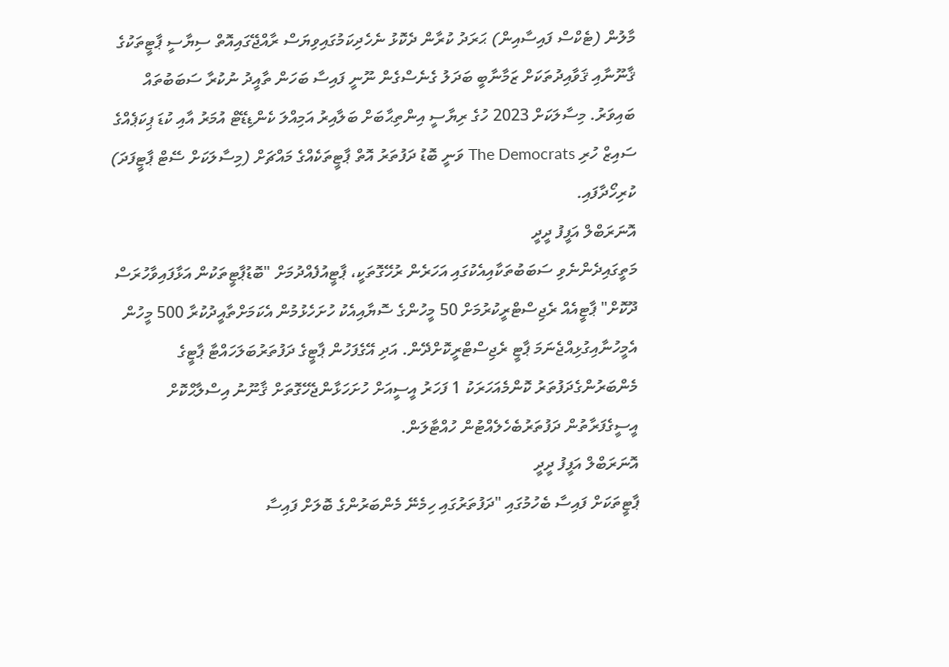މާލުން (ޓެކްސް ފައިސާއިން) ޙަރަދު ކުރާން ދެކޮޅު ނެހެދިކަމުގައިވިޔަސް ރާއްޖޭގައިއޮތް ސިޔާސީ ޕާޓީތަކުގެ ޤާނޫނާއި ޤަވާއިދުތަކަށް ޒަމާނާބީ ބަދަލު ގެނެސްގެން ނޫނީ ފައިސާ ބަހަން ތާއީދު ނުކުރާ ސަބަބުތައް ބައިވަރު. މިސާލަކަށް 2023 ހުގެ ރިޔާސީ އިންތިޙާބަށް ބަލާއިރު އަމިއްލަ ކެންޑިޑޭޓް އުމަރު އާއި ކުޑަ ޕިކަޕެއްގެ ސައިޒް ހުރި The Democrats ވަނީ ބޮޑު ދަފުތަރު އޮތް ޕާޓީތަކެއްގެ މައްޗަށް (މިސާލަކަށް ސޭޓް ޕާޓީފަދަ) ކުރިހޯދާފައި.
އޮނަރަބްލް އަފީފު ދީދީ
މަތީގައިދެންނެވި ސަބަބުތަކާއިއެކުގައި އަހަރެން ރުހޭގޮތަކީ، ޕާޓީއުފެއްދުމަށް "ބޮޑުޕާޓީތަކުން އަޅާފައިވާހުރަސް ދޫކޮށް" ޕާޓީއެއް ރެޖިސްޓްރީކުރުމަށް 50 މީހުންގެ ސޮޔާއިއެކު ހުށަހެޅުމުން އެކަމަށްތާއީދުކުރާ 500 މީހުން އެމީހުނާއިގުޅިއްޖެނަމަ ޕާޓީ ރެޖިސްޓްރީކޮށްދޭން. އަދި އޭގެފަހުން ޕާޓީގެ ދަފުތަރުބަލަހައްޓާ ޕާޓީގެ މެންބަރުންގެދަފުތަރު ކޮންމެއަހަރަކު 1 ފަހަރު އީސީއަށް ހުށަހަޅާންޖެހޭގޮތަށް ޤާނޫނު އިސްލާޙްކޮށް އީސީގެފަރާތުން ދަފުތަރުބެހެލެއްޓުން ހުއްޓާލަން.
އޮނަރަބްލް އަފީފު ދީދީ
ޕާޓީތަކަށް ފައިސާ ބެހުމުގައި "ދަފުތަރުގައި ހިމެނޭ މެންބަރުންގެ ބޮލަށް ފައިސާ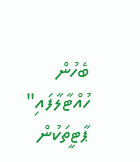ބެހުން ހުއްޓާލާފައި" ޕާޓީތަކުން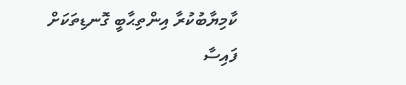ކާމިޔާބުކުރާ އިންތިޙާބީ ގޮނޑިތަކަށް ފައިސާ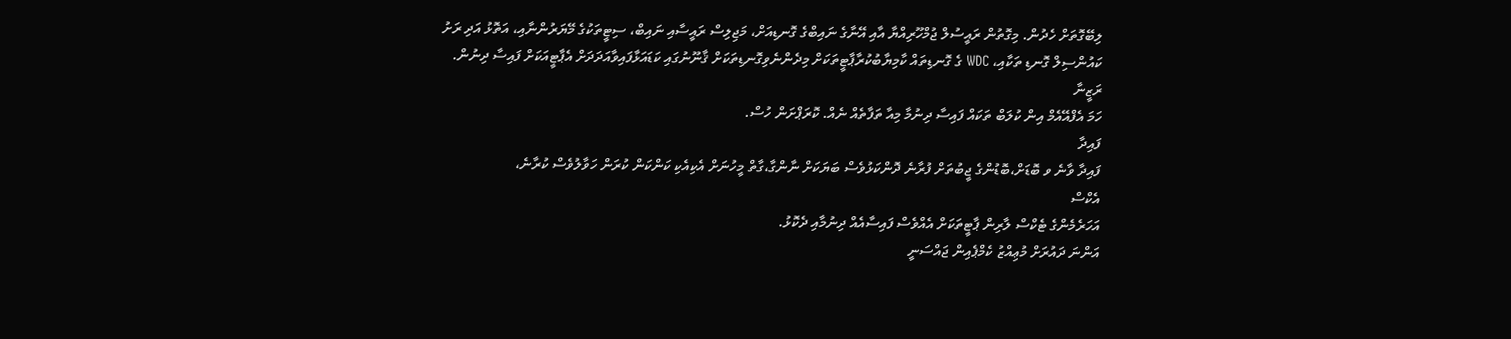ލިބޭގޮތަށް ހެދުން. މިގޮތުން ރައީސުލް ޖުމްހޫރިއްޔާ އާއި އޭނާގެ ނައިބްގެ ގޮނޑިއަށް، މަޖިލިސް ރައީސާއި ނައިބް، ސިޓީތަކުގެ މޭޔަރުންނާއި، އަތޮޅު އަދި ރަށު ކައުންސިލް ގޮނޑި ތަކާއި، WDC ގެ ގޮނޑިތައް ކާމިޔާބުކުރާޕާޓީތަކަށް މިދެންނެވިގޮނޑިތަކަށް ޤާނޫނުގައި ކަޑައަޅާފައިވާއަދަދަށް އެޕާޓީއަކަށް ފައިސާ ދިނުން.
ރަޒީނާ
ހަމަ އެފްއޭއެމް އިން ކުލަބް ތަކައް ފައިސާ ދިނުމާ މިއާ ތަފާތެއް ނެއް. ކޮރަޕްށަން ހުސް.
ފައިދާ
ފައިދާ ވާނެ ވ ބޮޑަށް،ބޮޑުންގެ ޖީބުތަށް ފުރާނެ ދޮންކަޅުވެސް ބަޔަކަށް ނާންގާ،ގާތް މީހުނަށް އެކިއެކި ކަންކަން ކުރަން ހަވާލުވެސް ކުރާނެ،
އެކްސް
އަހަރެމެންގެ ޓެކްސް ލާރިން ޕާޓީތަކަށް އެއްވެސް ފައިސާއެއް ދިނުމާއި ދެކޮޅު.
އަންނަ ދައުރަށް މުޢިއްޒު ކެމްޕެއިން ޖައްސަނީ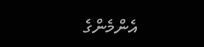އެންމެންގެ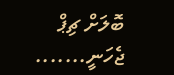ބޮލަށް ޗިޕް ޖެހަނީ.......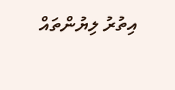އިތުރު ލިޔުންތައް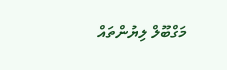މަގްބޫލް ލިޔުންތައް